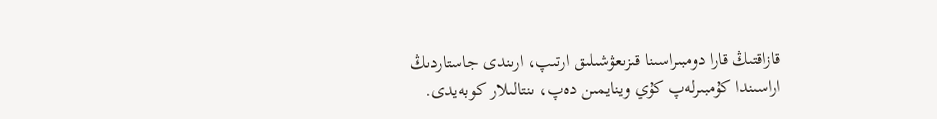قازاقتىڭ قارا دومبىراسىنا قىزىعۋشىلىق ارتىپ، ارىندى جاستاردىڭ اراسىندا كۇمبىرلەپ كۇي وينايمىن دەپ، ىنتالىلار كوبەيدى.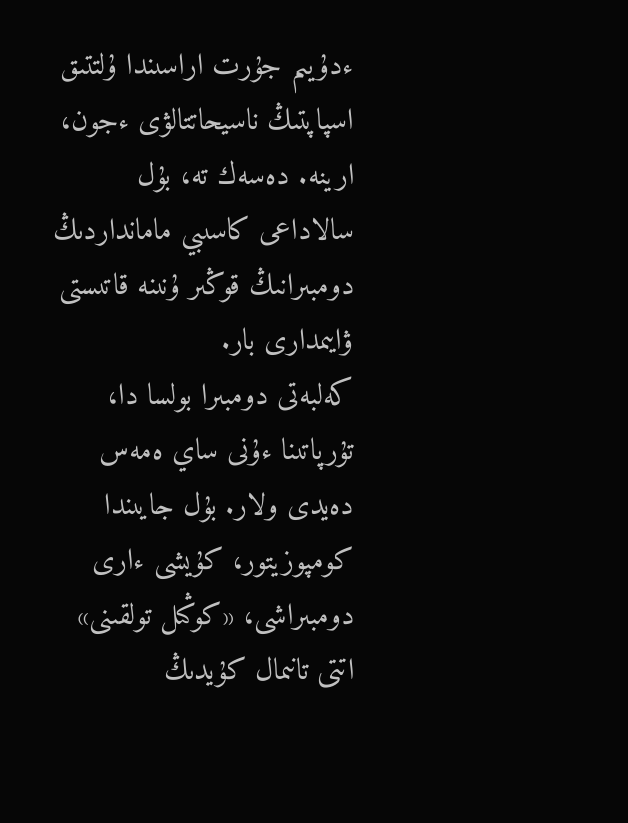ءدۇيىم جۇرت اراسىندا ۇلتتىق اسپاپتىڭ ناسيحاتتالۋى ءجون، ارينە. دەسەك تە، بۇل سالاداعى كاسىبي مامانداردىڭ دومبىرانىڭ قوڭىر ۇنىنە قاتىستى ۋايىمدارى بار.
كەلبەتى دومبىرا بولسا دا، تۇرپاتىنا ءۇنى ساي ەمەس دەيدى ولار. بۇل جايىندا كومپوزيتور، كۇيشى ءارى دومبىراشى، «كوڭىل تولقىنى» اتتى تانىمال كۇيدىڭ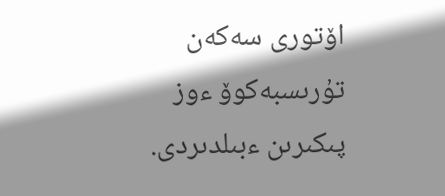اۆتورى سەكەن تۇرىسبەكوۆ ءوز پىكىرىن ءبىلدىردى.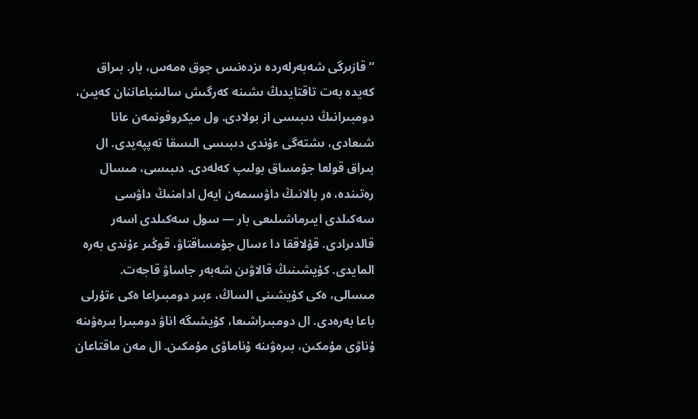“قازىرگى شەبەرلەردە ىزدەنىس جوق ەمەس، بار. بىراق كەيدە بەت تاقتايدىڭ ىشىنە كەرگىش سالىنباعاننان كەيىن، دومبىرانىڭ دىبىسى از بولادى. ول ميكروفونمەن عانا شىعادى، ىشتەگى ءۇندى دىبىسى الىسقا تەپپەيدى. ال بىراق قولعا جۇمساق بولىپ كەلەدى. دىبىسى، مىسال رەتىندە، ەر بالانىڭ داۋسىمەن ايەل ادامنىڭ داۋسى سەكىلدى ايىرماشىلىعى بار — سول سەكىلدى اسەر قالدىرادى. قۇلاققا دا ءسال جۇمساقتاۋ، قوڭىر ءۇندى بەرە المايدى. كۇيشىنىڭ قالاۋىن شەبەر جاساۋ قاجەت. مىسالى، ەكى كۇيشىنى الساڭ، ءبىر دومبىراعا ەكى ءتۇرلى باعا بەرەدى. ال دومبىراشىعا، كۇيشىگە اناۋ دومبىرا بىرەۋىنە ۇناۋى مۇمكىن، بىرەۋىنە ۇناماۋى مۇمكىن. ال مەن ماقتاعان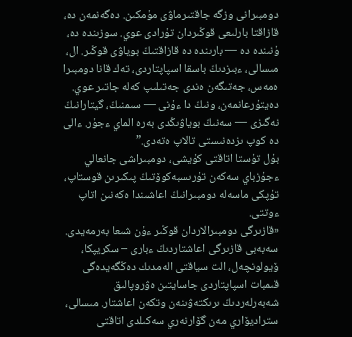دومبىرانى وزگە جاقتىرماۋى مۇمكىن. دەگەنمەن دە، قازاقتا بارلىعى قوڭىردان تۇرادى عوي. سوزىندە دە، ۇنىندە دە — بارىندە دە قازاقتىڭ بوياۋى قوڭىر. ال، مىسالى، ءبىزدىڭ باسقا اسپاپتاردى، تەك قانا دومبىرا ەمەس، جەتىگەن ەندى جەتىلىپ كەلە جاتىر عوي. دەيتۇرعانمەن، ونىڭ دا ءۇنى — سىمنىڭ، گيتارانىڭ نەگىزى — سەنىڭ بوياۋىڭدى بەرە الماي ءجۇر. ءالى دە كوپ ىزدەنىستى تالاپ ەتەدى.”
بۇل تۇستا اتاقتى كۇيشى، دومبىراشى جانعالي ءجۇزباي سەكەن تۇرىسبەكوۆتىڭ پىكىرىن قوستاپ، تۇپكى ماسەلە دومبىرانىڭ اعاشىندا ەكەنىن اتاپ ءوتتى.
«قازىرگى دومبىرالاردان قوڭىر ءۇن شىعا بەرمەيدى. سەبەبى قازىرگى اعاشتاردىڭ ءبارى – سكريپكا، ۆيولونچەل، الت سياقتى الەمدىك دەڭگەيدەگى قىمبات اسپاپتاردى جاسايتىن ەۋروپالىق شەبەرلەردىڭ ىرىكتەۋىنەن وتكەن اعاشتار. مىسالى، ستراديۆاري مەن گۆارنەري سەكىلدى اتاقتى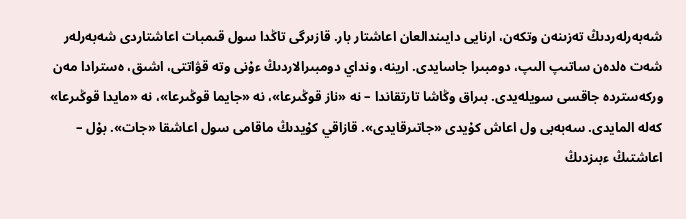شەبەرلەردىڭ تەزىنەن وتكەن، ارنايى دايىندالعان اعاشتار بار. قازىرگى تاڭدا سول قىمبات اعاشتاردى شەبەرلەر شەت ەلدەن ساتىپ الىپ، دومبىرا جاسايدى. ارينە، ونداي دومبىرالاردىڭ ءۇنى وتە قۋاتتى، اشىق، ەسترادا مەن وركەستردە جاقسى سويلەيدى. بىراق وڭاشا تارتقاندا – نە «ناز قوڭىرعا»، نە «جايما قوڭىرعا»، نە «مايدا قوڭىرعا» كەلە المايدى. سەبەبى ول اعاش كۇيدى «جاتىرقايدى». قازاقي كۇيدىڭ ماقامى سول اعاشقا «جات». بۇل – اعاشتىڭ ءبىزدىڭ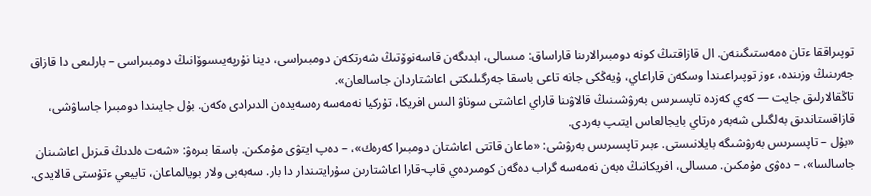توپىراققا ءتان ەمەستىگىنەن. ال قازاقتىڭ كونە دومبىرالارىنا قاراساق: مىسالى، ابدىگەن قاسەنوۆتىڭ شەرتكەن دومبىراسى، دينا نۇرپەيىسوۆانىڭ دومبىراسى – بارلىعى دا قازاق جەرىنىڭ وزىندە، ءوز توپىراعىندا وسكەن قاراعاي، ۇيەڭكى جانە تاعى باسقا جەرگىلىكتى اعاشتاردان جاسالعان».
تاڭقالارلىق جايت — كەي كەزدە تاپسىرىس بەرۋشىنىڭ قالاۋىنا قاراي اعاشتى سوناۋ الىس افريكا، تۇركيا نەمەسە رەسەيدەن الدىرادى ەكەن. بۇل جايىندا دومبىرا جاساۋشى، قازاقستاندىق بەلگىلى شەبەر ەرتاي بايجالعاس ايتىپ بەردى.
«بۇل – تاپسىرىس بەرۋشىگە بايلانىستى. ءبىر تاپسىرىس بەرۋشى: «ماعان قاتتى اعاشتان دومبىرا كەرەك»، – دەپ ايتۋى مۇمكىن. باسقا بىرەۋ: «شەت ەلدىڭ قىزىل اعاشىنان جاسالسا»، – دەۋى مۇمكىن. مىسالى، افريكانىڭ ەبەن نەمەسە گراب دەگەن كومىردەي قاپ-قارا اعاشتارىن سۇرايتىندار دا بار. سەبەبى ولار بويالماعان، تابيعي ءتۇستى قالايدى.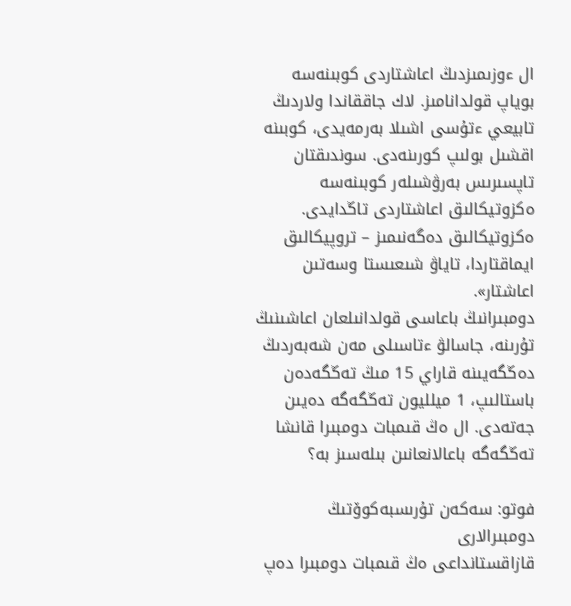ال ءوزىمىزدىڭ اعاشتاردى كوبىنەسە بوياپ قولدانامىز. لاك جاققاندا ولاردىڭ تابيعي ءتۇسى اشىلا بەرمەيدى، كوبىنە اقشىل بولىپ كورىنەدى. سوندىقتان تاپسىرىس بەرۋشىلەر كوبىنەسە ەكزوتيكالىق اعاشتاردى تاڭدايدى. ەكزوتيكالىق دەگەنىمىز – تروپيكالىق ايماقتاردا، تاياۋ شىعىستا وسەتىن اعاشتار».
دومبىرانىڭ باعاسى قولدانىلعان اعاشىنىڭ تۇرىنە، جاسالۋ ءتاسىلى مەن شەبەردىڭ دەڭگەيىنە قاراي 15 مىڭ تەڭگەدەن باستالىپ، 1 ميلليون تەڭگەگە دەيىن جەتەدى. ال ەڭ قىمبات دومبىرا قانشا تەڭگەگە باعالانعانىن بىلەسىز بە؟

فوتو: سەكەن تۇرىسبەكوۆتىڭ دومبىرالارى
قازاقستانداعى ەڭ قىمبات دومبىرا دەپ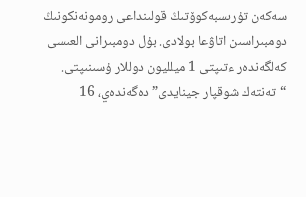سەكەن تۇرىسبەكوۆتىڭ قولىنداعى رومونەنكونىڭ دومبىراسىن اتاۋعا بولادى. بۇل دومبىرانى العىسى كەلگەندەر ءتىپتى 1 ميلليون دوللار ۇسىنىپتى.
“تەنتەك شوقپار جينايدى” دەگەندەي، 16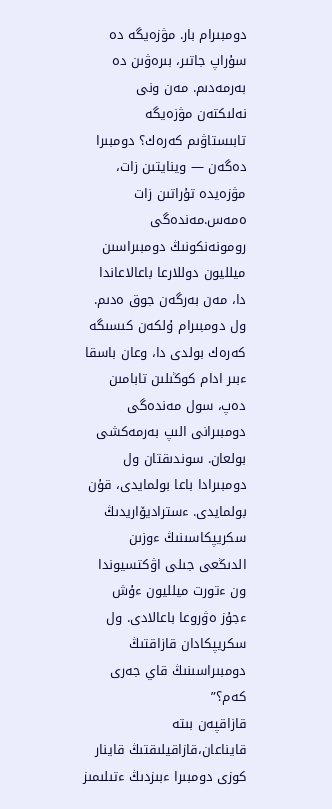دومبىرام بار. مۋزەيگە دە سۇراپ جاتىر، بىرەۋىن دە بەرمەدىم. مەن ونى نەلىكتەن مۋزەيگە تابىستاۋىم كەرەك؟ دومبىرا دەگەن — وينايتىن زات، مۋزەيدە تۇراتىن زات ەمەس.مەندەگى رومونەنكونىڭ دومبىراسىن ميلليون دوللارعا باعالاعاندا دا، مەن بەرگەن جوق ەدىم. ول دومبىرام ۇلكەن كىسىگە كەرەك بولدى دا، وعان باسقا ءبىر ادام كوڭىلىن تابامىن دەپ، سول مەندەگى دومبىرانى الىپ بەرمەكشى بولعان. سوندىقتان ول دومبىرادا باعا بولمايدى، قۇن بولمايدى. ءستراديۆاريدىڭ سكريپكاسىنىڭ ءوزىن الدىڭعى جىلى اۋكتسيوندا ون ءتورت ميلليون ءۇش ءجۇز ەۋروعا باعالادى. ول سكريپكادان قازاقتىڭ دومبىراسىنىڭ قاي جەرى كەم؟”
قازاقپەن بىتە قايناعان،قازاقيلىقتىڭ قاينار كوزى دومبىرا ءبىزدىڭ ءتىلىمىز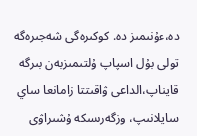دە،ءۇنىمىز دە. كوكىرەگى شەجىرەگە تولى بۇل اسپاپ ۇلتىمىزبەن بىرگە قايناپ،الداعى ۋاقىتتا زامانعا ساي سايلانىپ، وزگەرىسكە ۇشىراۋى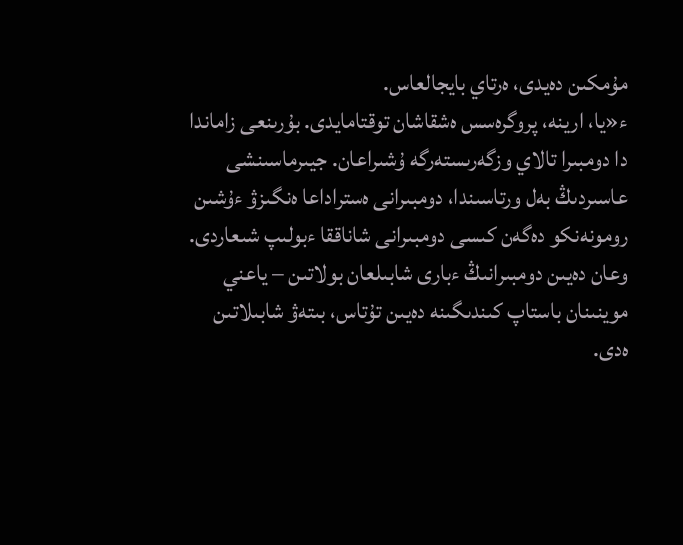مۇمكىن دەيدى، ەرتاي بايجالعاس.
ء«يا، ارينە، پروگرەسس ەشقاشان توقتامايدى. بۇرىنعى زاماندا دا دومبىرا تالاي وزگەرىستەرگە ۇشىراعان. جيىرماسىنشى عاسىردىڭ بەل ورتاسىندا، دومبىرانى ەستراداعا ەنگىزۋ ءۇشىن رومونەنكو دەگەن كىسى دومبىرانى شاناققا ءبولىپ شىعاردى. وعان دەيىن دومبىرانىڭ ءبارى شابىلعان بولاتىن – ياعني موينىنان باستاپ كىندىگىنە دەيىن تۇتاس، بىتەۋ شابىلاتىن ەدى.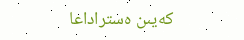كەيىن ەستراداعا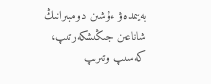بەيىمدەۋ ءۇشىن دومبىرانىڭ شاناعىن جىڭىشكەرتىپ، كەسىپ وتىرىپ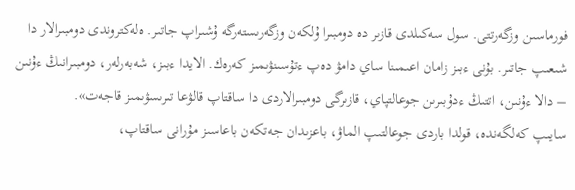فورماسىن وزگەرتتى. سول سەكىلدى قازىر دە دومبىرا ۇلكەن وزگەرىستەرگە ۇشىراپ جاتىر. ەلەكتروندى دومبىرالار دا شىعىپ جاتىر. بۇنى ءبىز زامان اعىمىنا ساي دامۋ دەپ ءتۇسىنۋىمىز كەرەك. الايدا ءبىز، شەبەرلەر، دومبىرانىڭ ءۇنىن – دالا ءۇنىن، اتتىڭ ءدۇبىرىن جوعالتپاي، قازىرگى دومبىرالاردى دا ساقتاپ قالۋعا تىرىسۋىمىز قاجەت».
سايىپ كەلگەندە، قولدا باردى جوعالتىپ الماۋ، باعزىدان جەتكەن باعاسىز مۇرانى ساقتاپ،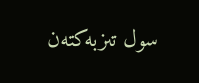سول تىزبەكتەن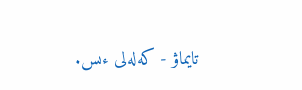تايماۋ - كەلەلى ءىس.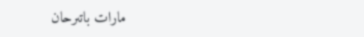مارات باتىرحان